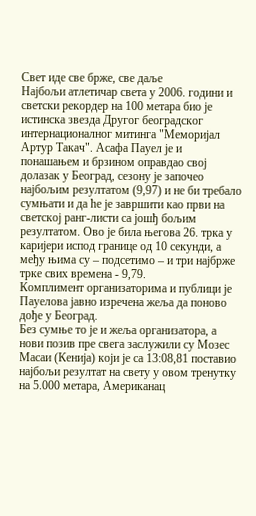Свет иде све брже, све даље
Најбољи атлетичар света у 2006. години и светски рекордер на 100 метара био је истинска звезда Другог београдског интернационалног митинга "Меморијал Артур Такач". Асафа Пауел је и понашањем и брзином оправдао свој долазак у Београд, сезону је започео најбољим резултатом (9,97) и не би требало сумњати и да ће је завршити као први на светској ранг-листи са јошђ бољим резултатом. Ово је била његова 26. трка у каријери испод границе од 10 секунди, а међу њима су – подсетимо – и три најбрже трке свих времена - 9,79.
Комплимент организаторима и публици је Пауелова јавно изречена жеља да поново дође у Београд.
Без сумње то је и жеља организатора, а нови позив пре свега заслужили су Мозес Масаи (Кенија) који је са 13:08,81 поставио најбољи резултат на свету у овом тренутку на 5.000 метара, Американац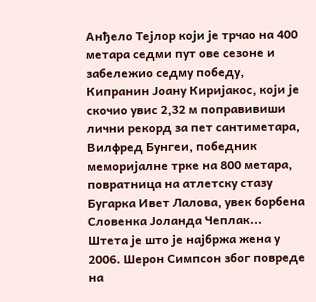Анђело Тејлор који је трчао на 400 метара седми пут ове сезоне и забележио седму победу, Кипранин Јоану Киријакос, који је скочио увис 2,32 м поправивиши лични рекорд за пет сантиметара, Вилфред Бунгеи, победник меморијалне трке на 800 метара, повратница на атлетску стазу Бугарка Ивет Лалова, увек борбена Словенка Јоланда Чеплак...
Штета је што је најбржа жена у 2006. Шерон Симпсон због повреде на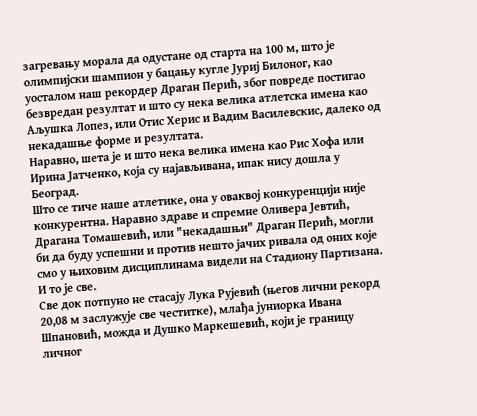загревању морала да одустане од старта на 100 м, што је олимпијски шампион у бацању кугле Јуриј Билоног, као уосталом наш рекордер Драган Перић, због повреде постигао безвредан резултат и што су нека велика атлетска имена као Аљушка Лопез, или Отис Херис и Вадим Василевскис, далеко од некадашње форме и резултата.
Наравно, шета је и што нека велика имена као Рис Хофа или Ирина Јатченко, која су најављивана, ипак нису дошла у Београд.
Што се тиче наше атлетике, она у оваквој конкуренцији није конкурентна. Наравно здраве и спремне Оливера Јевтић, Драгана Томашевић, или "некадашњи" Драган Перић, могли би да буду успешни и против нешто јачих ривала од оних које смо у њиховим дисциплинама видели на Стадиону Партизана. И то је све.
Све док потпуно не стасају Лука Рујевић (његов лични рекорд 20,08 м заслужује све честитке), млађа јуниорка Ивана Шпановић, можда и Душко Маркешевић, који је границу личног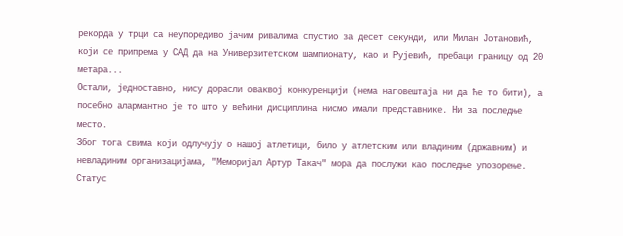рекорда у трци са неупоредиво јачим ривалима спустио за десет секунди, или Милан Јотановић, који се припрема у САД да на Универзитетском шампионату, као и Рујевић, пребаци границу од 20 метара...
Остали, једноставно, нису дорасли оваквој конкуренцији (нема наговештаја ни да ће то бити), а посебно алармантно је то што у већини дисциплина нисмо имали представнике. Ни за последње место.
Због тога свима који одлучују о нашој атлетици, било у атлетским или владиним (државним) и невладиним организацијама, "Меморијал Артур Такач" мора да послужи као последње упозорење.
Статус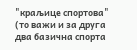"краљице спортова" (то важи и за друга два базична спорта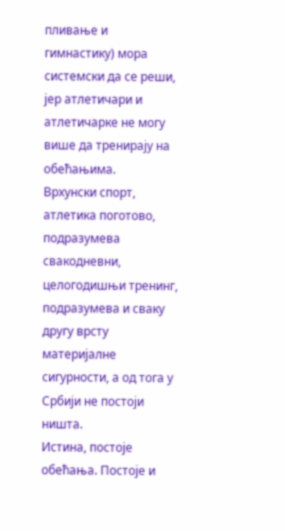пливање и гимнастику) мора системски да се реши, јер атлетичари и атлетичарке не могу више да тренирају на обећањима.
Врхунски спорт, атлетика поготово, подразумева свакодневни, целогодишњи тренинг, подразумева и сваку другу врсту материјалне сигурности, а од тога у Србији не постоји ништа.
Истина, постоје обећања. Постоје и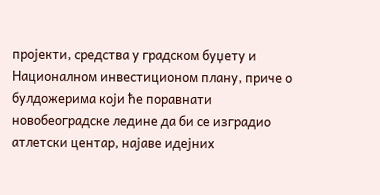пројекти, средства у градском буџету и Националном инвестиционом плану, приче о булдожерима који ће поравнати новобеоградске ледине да би се изградио атлетски центар, најаве идејних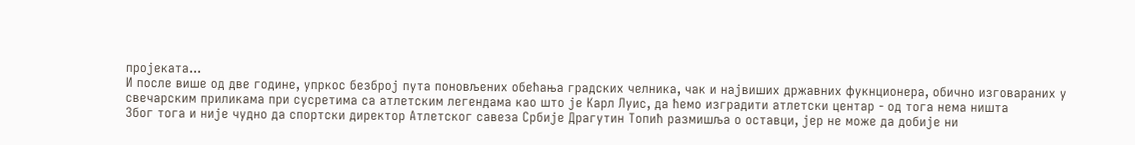пројеката...
И после више од две године, упркос безброј пута поновљених обећања градских челника, чак и највиших државних фукнционера, обично изговараних у свечарским приликама при сусретима са атлетским легендама као што је Карл Луис, да ћемо изградити атлетски центар - од тога нема ништа
Због тога и није чудно да спортски директор Атлетског савеза Србије Драгутин Топић размишља о оставци, јер не може да добије ни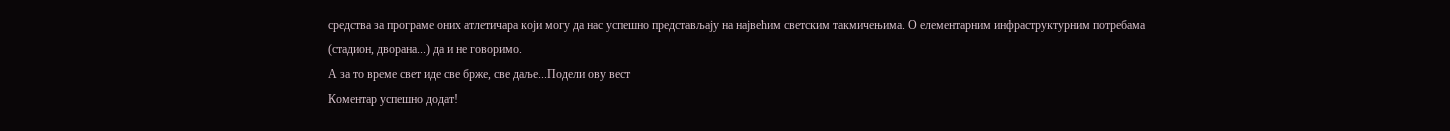средства за програме оних атлетичара који могу да нас успешно представљају на највећим светским такмичењима. О елементарним инфраструктурним потребама (стадион, дворана...) да и не говоримо.
А за то време свет иде све брже, све даље...Подели ову вест
Комeнтар успeшно додат!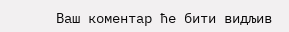Ваш комeнтар ћe бити видљив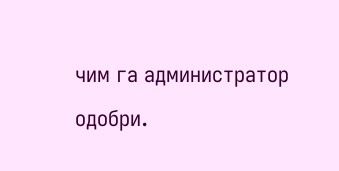чим га администратор одобри.